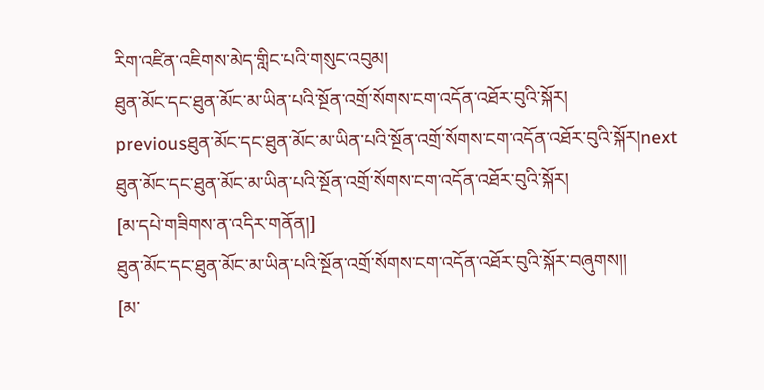རིག་འཛིན་འཇིགས་མེད་གླིང་པའི་གསུང་འབུམ།
ཐུན་མོང་དང་ཐུན་མོང་མ་ཡིན་པའི་སྔོན་འགྲོ་སོགས་ངག་འདོན་འཐོར་བུའི་སྐོར།
previousཐུན་མོང་དང་ཐུན་མོང་མ་ཡིན་པའི་སྔོན་འགྲོ་སོགས་ངག་འདོན་འཐོར་བུའི་སྐོར།next
ཐུན་མོང་དང་ཐུན་མོང་མ་ཡིན་པའི་སྔོན་འགྲོ་སོགས་ངག་འདོན་འཐོར་བུའི་སྐོར།
[མ་དཔེ་གཟིགས་ན་འདིར་གནོན།]
ཐུན་མོང་དང་ཐུན་མོང་མ་ཡིན་པའི་སྔོན་འགྲོ་སོགས་ངག་འདོན་འཐོར་བུའི་སྐོར་བཞུགས།།
[མ་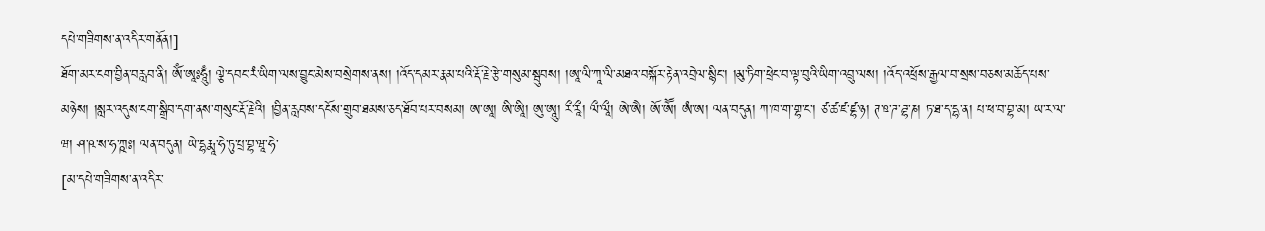དཔེ་གཟིགས་ན་འདིར་གནོན།]
ཐོག་མར་ངག་བྱིན་བརླབ་ནི། ཨོཾ་ཨཱཿཧཱུྃ། ལྕེ་དབང་རཾ་ཡིག་ལས་བྱུང་མེས་བསྲེགས་ནས། །འོད་དམར་རྣམ་པའི་རྡོ་རྗེ་རྩེ་གསུམ་སྦུབས། །ཨཱ་ལི་ཀཱ་ལི་མཐའ་བསྐོར་རྟེན་འབྲེལ་སྙིང་། །མུ་ཏིག་ཕྲེང་བ་ལྟ་བུའི་ཡིག་འབྲུ་ལས། །འོད་འཕྲོས་རྒྱལ་བ་སྲས་བཅས་མཆོད་པས་མཉེས། །སླར་འདུས་ངག་སྒྲིབ་དག་ནས་གསུང་རྡོ་རྗེའི། །བྱིན་རླབས་དངོས་གྲུབ་ཐམས་ཅད་ཐོབ་པར་བསམ། ཨ་ཨཱ། ཨི་ཨཱི། ཨུ་ཨཱུ། རྀ་རཱྀ། ལྀ་ལཱྀ། ཨེ་ཨཻ། ཨོ་ཨཽ། ཨཾ་ཨ། ལན་བདུན། ཀ་ཁ་ག་གྷ་ང་། ཙ་ཚ་ཛ་ཛྷ་ཉ། ཊ་ཋ་ཌ་ཌྷ་ཎ། ཏ་ཐ་ད་དྷ་ན། པ་ཕ་བ་བྷ་མ། ཡ་ར་ལ་ཝ། ཤ་ཥ་ས་ཧ་ཀྵཿ། ལན་བདུན། ཡེ་དྷརྨཱ་ཧེ་ཏུ་པྲ་བྷ་ཝཱ་ཧེ་
[མ་དཔེ་གཟིགས་ན་འདིར་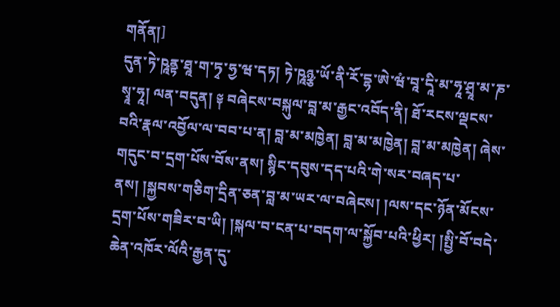གནོན།]
དུན་ཏེ་ཥཱནྟ་ཐཱ་ག་ཏྭ་ཧྱ་ཝ་དཏ། ཏེ་ཥཱཉྩ་ཡོ་ནི་རོ་དྷ་ཨེ་ཝཾ་བཱ་དཱི་མ་ཧཱ་ཤྲཱ་མ་ཎ་སྭཱ་ཧཱ། ལན་བདུན། ༈ བཞེངས་བསྐུལ་བླ་མ་རྒྱང་འབོད་ནི། ཐོ་རངས་ལྡངས་བའི་རྣལ་འབྱོལ་ལ་བབ་པ་ན། བླ་མ་མཁྱེན། བླ་མ་མཁྱེན། བླ་མ་མཁྱེན། ཞེས་གདུང་བ་དྲག་པོས་བོས་ནས། སྙིང་དབུས་དད་པའི་གེ་སར་བཞད་པ་ནས། །སྐྱབས་གཅིག་དྲིན་ཅན་བླ་མ་ཡར་ལ་བཞེངས། །ལས་དང་ཉོན་མོངས་དྲག་པོས་གཟིར་བ་ཡི། །སྐལ་བ་ངན་པ་བདག་ལ་སྐྱོབ་པའི་ཕྱིར། །སྤྱི་བོ་བདེ་ཆེན་འཁོར་ལོའི་རྒྱན་དུ་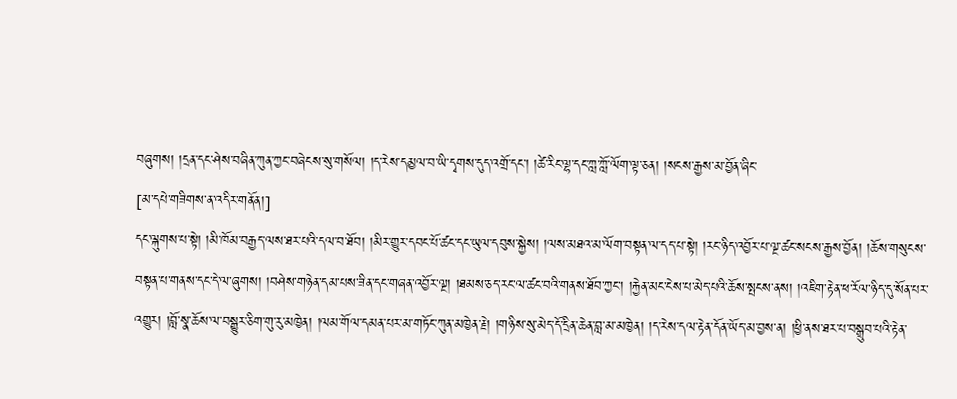བཞུགས། །དྲན་དང་ཤེས་བཞིན་ཀུན་ཀྱང་བཞེངས་སུ་གསོལ། །ད་རེས་དམྱལ་བ་ཡི་དྭགས་དུད་འགྲོ་དང་། །ཚེ་རིང་ལྷ་དང་ཀླ་ཀློ་ལོག་ལྟ་ཅན། །སངས་རྒྱས་མ་བྱོན་ཞིང་
[མ་དཔེ་གཟིགས་ན་འདིར་གནོན།]
དང་ལྐུགས་པ་སྟེ། །མི་ཁོམ་བརྒྱད་ལས་ཐར་པའི་དལ་བ་ཐོབ། །མིར་གྱུར་དབང་པོ་ཚང་དང་ཡུལ་དབུས་སྐྱེས། །ལས་མཐའ་མ་ལོག་བསྟན་ལ་དད་པ་སྟེ། །རང་ཉིད་འབྱོར་པ་ལྔ་ཚང་སངས་རྒྱས་བྱོན། །ཆོས་གསུངས་བསྟན་པ་གནས་དང་དེ་ལ་ཞུགས། །བཤེས་གཉེན་དམ་པས་ཟིན་དང་གཞན་འབྱོར་ལྔ། །ཐམས་ཅད་རང་ལ་ཚང་བའི་གནས་ཐོབ་ཀྱང་། །རྐྱེན་མང་ངེས་པ་མེད་པའི་ཆོས་སྤངས་ནས། །འཇིག་རྟེན་ཕ་རོལ་ཉིད་དུ་སོན་པར་འགྱུར། །བློ་སྣ་ཆོས་ལ་བསྒྱུར་ཅིག་གུ་རུ་མཁྱེན། །ལམ་གོལ་དམན་པར་མ་གཏོང་ཀུན་མཁྱེན་རྗེ། །གཉིས་སུ་མེད་དོ་དྲིན་ཆེན་བླ་མ་མཁྱེན། །ད་རེས་དལ་རྟེན་དོན་ཡོད་མ་བྱས་ན། །ཕྱི་ནས་ཐར་པ་བསྒྲུབ་པའི་རྟེན་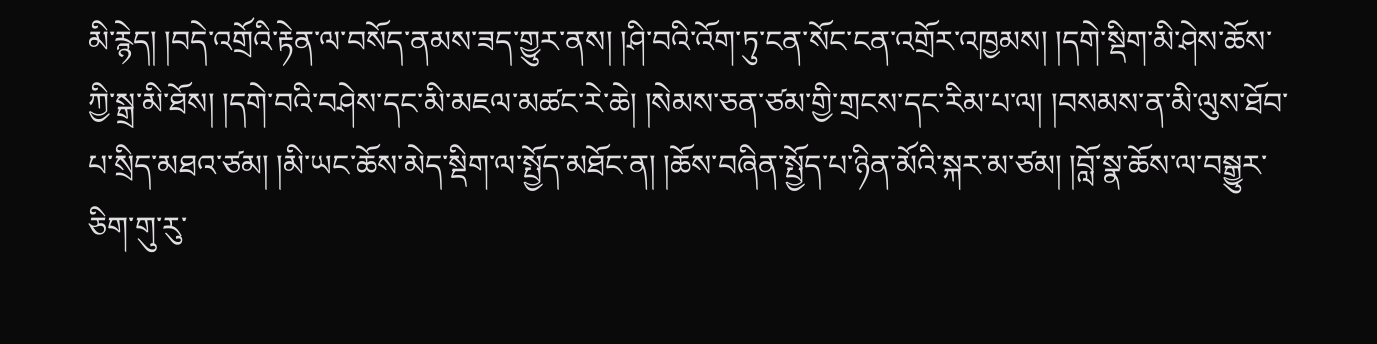མི་རྙེད། །བདེ་འགྲོའི་རྟེན་ལ་བསོད་ནམས་ཟད་གྱུར་ནས། །ཤི་བའི་འོག་ཏུ་ངན་སོང་ངན་འགྲོར་འཁྱམས། །དགེ་སྡིག་མི་ཤེས་ཆོས་ཀྱི་སྒྲ་མི་ཐོས། །དགེ་བའི་བཤེས་དང་མི་མཇལ་མཚང་རེ་ཆེ། །སེམས་ཅན་ཙམ་གྱི་གྲངས་དང་རིམ་པ་ལ། །བསམས་ན་མི་ལུས་ཐོབ་པ་སྲིད་མཐའ་ཙམ། །མི་ཡང་ཆོས་མེད་སྡིག་ལ་སྤྱོད་མཐོང་ན། །ཆོས་བཞིན་སྤྱོད་པ་ཉིན་མོའི་སྐར་མ་ཙམ། །བློ་སྣ་ཆོས་ལ་བསྒྱུར་ཅིག་གུ་རུ་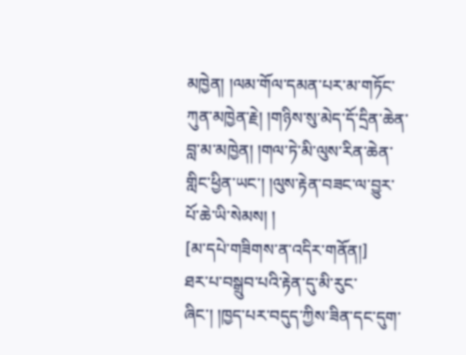མཁྱེན། །ལམ་གོལ་དམན་པར་མ་གཏོང་ཀུན་མཁྱེན་རྗེ། །གཉིས་སུ་མེད་དོ་དྲིན་ཆེན་བླ་མ་མཁྱེན། །གལ་ཏེ་མི་ལུས་རིན་ཆེན་གླིང་ཕྱིན་ཡང་། །ལུས་རྟེན་བཟང་ལ་བྱུར་པོ་ཆེ་ཡི་སེམས། །
[མ་དཔེ་གཟིགས་ན་འདིར་གནོན།]
ཐར་པ་བསྒྲུབ་པའི་རྟེན་དུ་མི་རུང་ཞིང་། །ཁྱད་པར་བདུད་ཀྱིས་ཟིན་དང་དུག་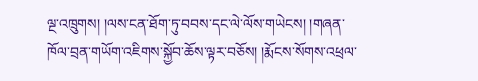ལྔ་འཁྲུགས། །ལས་ངན་ཐོག་ཏུ་བབས་དང་ལེ་ལོས་གཡེངས། །གཞན་ཁོལ་བྲན་གཡོག་འཇིགས་སྐྱོབ་ཆོས་ལྟར་བཅོས། །རྨོངས་སོགས་འཕྲལ་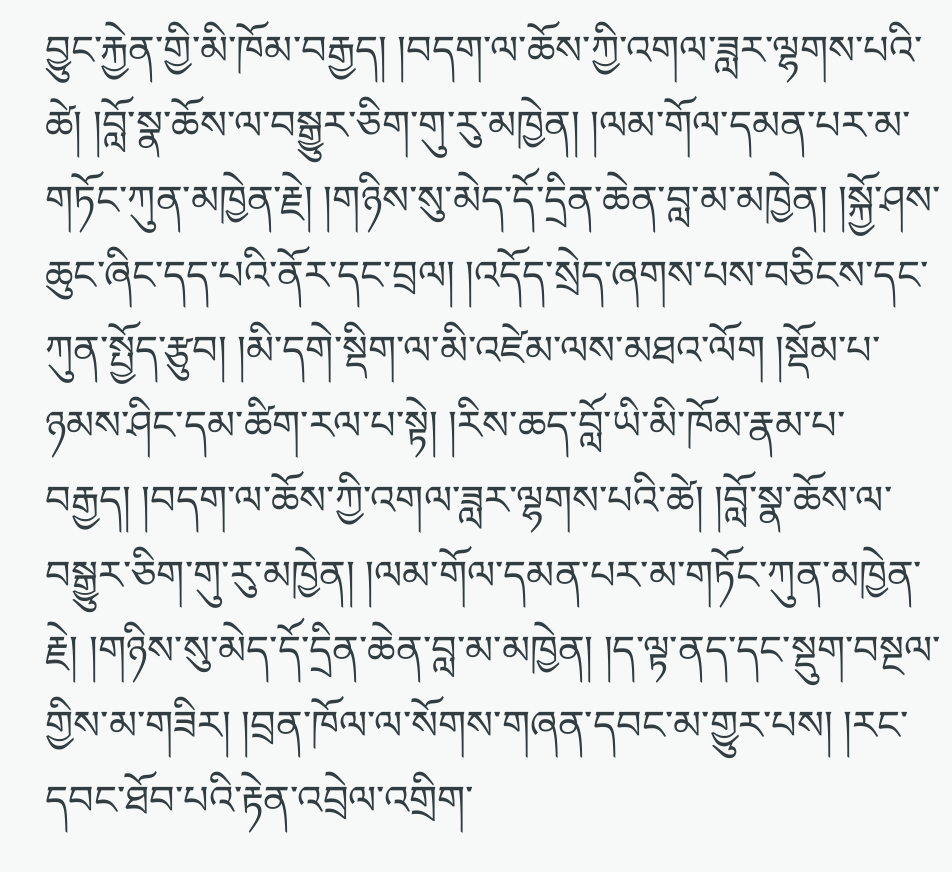བྱུང་རྐྱེན་གྱི་མི་ཁོམ་བརྒྱད། །བདག་ལ་ཆོས་ཀྱི་འགལ་ཟླར་ལྷགས་པའི་ཚེ། །བློ་སྣ་ཆོས་ལ་བསྒྱུར་ཅིག་གུ་རུ་མཁྱེན། །ལམ་གོལ་དམན་པར་མ་གཏོང་ཀུན་མཁྱེན་རྗེ། །གཉིས་སུ་མེད་དོ་དྲིན་ཆེན་བླ་མ་མཁྱེན། །སྐྱོ་ཤས་ཆུང་ཞིང་དད་པའི་ནོར་དང་བྲལ། །འདོད་སྲེད་ཞགས་པས་བཅིངས་དང་ཀུན་སྤྱོད་རྩུབ། །མི་དགེ་སྡིག་ལ་མི་འཛེམ་ལས་མཐའ་ལོག །སྡོམ་པ་ཉམས་ཤིང་དམ་ཚིག་རལ་པ་སྟེ། །རིས་ཆད་བློ་ཡི་མི་ཁོམ་རྣམ་པ་བརྒྱད། །བདག་ལ་ཆོས་ཀྱི་འགལ་ཟླར་ལྷགས་པའི་ཚེ། །བློ་སྣ་ཆོས་ལ་བསྒྱུར་ཅིག་གུ་རུ་མཁྱེན། །ལམ་གོལ་དམན་པར་མ་གཏོང་ཀུན་མཁྱེན་རྗེ། །གཉིས་སུ་མེད་དོ་དྲིན་ཆེན་བླ་མ་མཁྱེན། །ད་ལྟ་ནད་དང་སྡུག་བསྔལ་གྱིས་མ་གཟིར། །བྲན་ཁོལ་ལ་སོགས་གཞན་དབང་མ་གྱུར་པས། །རང་དབང་ཐོབ་པའི་རྟེན་འབྲེལ་འགྲིག་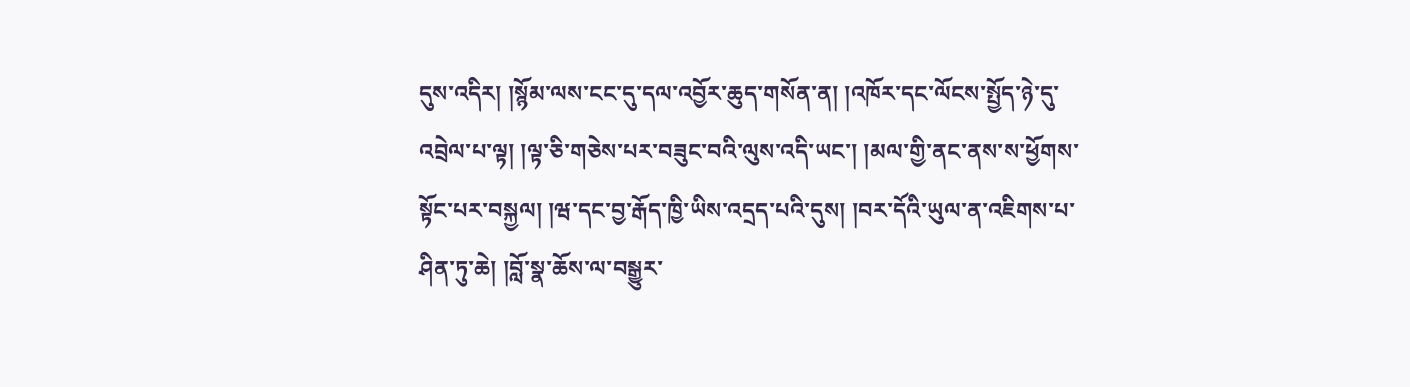དུས་འདིར། །སྙོམ་ལས་ངང་དུ་དལ་འབྱོར་ཆུད་གསོན་ན། །འཁོར་དང་ལོངས་སྤྱོད་ཉེ་དུ་འབྲེལ་པ་ལྟ། །ལྟ་ཅི་གཅེས་པར་བཟུང་བའི་ལུས་འདི་ཡང་། །མལ་གྱི་ནང་ནས་ས་ཕྱོགས་སྟོང་པར་བསྐྱལ། །ཝ་དང་བྱ་རྒོད་ཁྱི་ཡིས་འདྲད་པའི་དུས། །བར་དོའི་ཡུལ་ན་འཇིགས་པ་ཤིན་ཏུ་ཆེ། །བློ་སྣ་ཆོས་ལ་བསྒྱུར་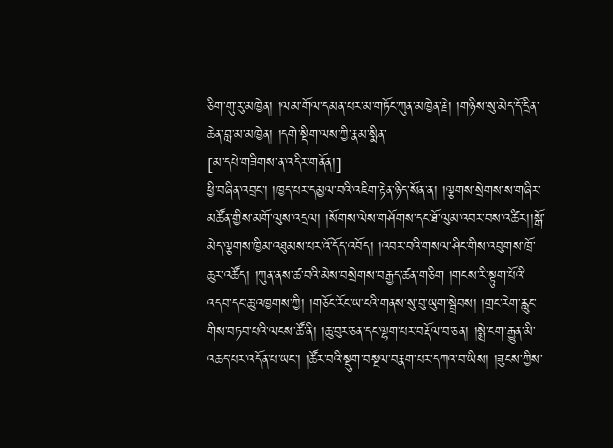ཅིག་གུ་རུ་མཁྱེན། །ལམ་གོལ་དམན་པར་མ་གཏོང་ཀུན་མཁྱེན་རྗེ། །གཉིས་སུ་མེད་དོ་དྲིན་ཆེན་བླ་མ་མཁྱེན། །དགེ་སྡིག་ལས་ཀྱི་རྣམ་སྨིན་
[མ་དཔེ་གཟིགས་ན་འདིར་གནོན།]
ཕྱི་བཞིན་འབྲང་། །ཁྱད་པར་དམྱལ་བའི་འཇིག་རྟེན་ཉིད་སོན་ན། །ལྕགས་སྲེགས་ས་གཞིར་མཚོན་གྱིས་མགོ་ལུས་འདྲལ། །སོགས་ལེས་གཤོགས་དང་ཐོ་ལུམ་འབར་བས་འཚིར།།སྒོ་མེད་ལྕགས་ཁྱིམ་འཐུམས་པར་འོ་དོད་འབོད། །འབར་བའི་གསལ་ཤིང་གིས་འབུགས་ཁྲོ་ཆུར་འཚོད། །ཀུན་ནས་ཚ་བའི་མེས་བསྲེགས་བརྒྱད་ཚན་གཅིག །གངས་རི་སྟུག་པོའི་འདབ་དང་ཆུ་འཁྱགས་ཀྱི། །གཅོང་རོང་ཡ་ངའི་གནས་སུ་བུ་ཡུག་སྦྲེབས། །གྲང་རེག་རླུང་གིས་བཏབ་པའི་ལངས་ཚོ་ནི། །ཆུ་བུར་ཅན་དང་ལྷག་པར་བརྡོལ་བ་ཅན། །སྨྲེ་ངག་རྒྱུན་མི་འཆད་པར་འདོན་པ་ཡང་། །ཚོར་བའི་སྡུག་བསྔལ་བརྣག་པར་དཀའ་བ་ཡིས། །ཟུངས་ཀྱིས་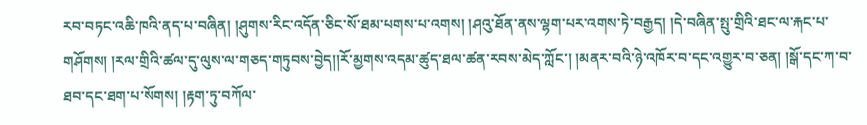རབ་བཏང་འཆི་ཁའི་ནད་པ་བཞིན། །ཤུགས་རིང་འདོན་ཅིང་སོ་ཐམ་པགས་པ་འགས། །ཤའུ་ཐོན་ནས་ལྷག་པར་འགས་ཏེ་བརྒྱད། །དེ་བཞིན་སྤུ་གྲིའི་ཐང་ལ་རྐང་པ་གཤོགས། །རལ་གྲིའི་ཚལ་དུ་ལུས་ལ་གཅད་གཏུབས་བྱེད།།རོ་མྱགས་འདམ་ཚུད་ཐལ་ཚན་རབས་མེད་ཀློང་། །མནར་བའི་ཉེ་འཁོར་བ་དང་འགྱུར་བ་ཅན། །སྒོ་དང་ཀ་བ་ཐབ་དང་ཐག་པ་སོགས། །རྟག་ཏུ་བཀོལ་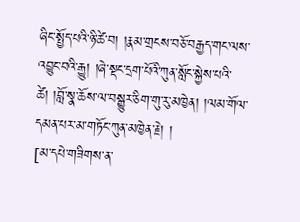ཞིང་སྤྱོད་པའི་ཉི་ཚེ་བ། །རྣམ་གྲངས་བཅོ་བརྒྱད་གང་ལས་འབྱུང་བའི་རྒྱུ། །ཞེ་སྡང་དྲག་པོའི་ཀུན་སློང་སྐྱེས་པའི་ཚེ། །བློ་སྣ་ཆོས་ལ་བསྒྱུར་ཅིག་གུ་རུ་མཁྱེན། །ལམ་གོལ་དམན་པར་མ་གཏོང་ཀུན་མཁྱེན་རྗེ། །
[མ་དཔེ་གཟིགས་ན་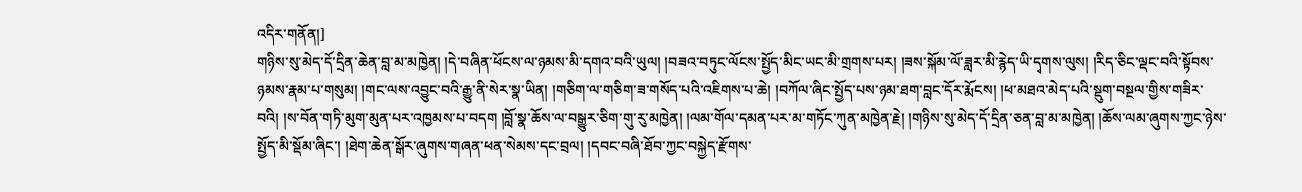འདིར་གནོན།]
གཉིས་སུ་མེད་དོ་དྲིན་ཆེན་བླ་མ་མཁྱེན། །དེ་བཞིན་ཕོངས་ལ་ཉམས་མི་དགའ་བའི་ཡུལ། །བཟའ་བཏུང་ལོངས་སྤྱོད་མིང་ཡང་མི་གྲགས་པར། །ཟས་སྐོམ་ལོ་ཟླར་མི་རྙེད་ཡི་དྭགས་ལུས། །རིད་ཅིང་ལྡང་བའི་སྟོབས་ཉམས་རྣམ་པ་གསུམ། །གང་ལས་འབྱུང་བའི་རྒྱུ་ནི་སེར་སྣ་ཡིན། །གཅིག་ལ་གཅིག་ཟ་གསོད་པའི་འཇིགས་པ་ཆེ། །བཀོལ་ཞིང་སྤྱོད་པས་ཉམ་ཐག་བླང་དོར་རྨོངས། །ཕ་མཐའ་མེད་པའི་སྡུག་བསྔལ་གྱིས་གཟིར་བའི། །ས་བོན་གཏི་མུག་མུན་པར་འཁྱམས་པ་བདག །བློ་སྣ་ཆོས་ལ་བསྒྱུར་ཅིག་གུ་རུ་མཁྱེན། །ལམ་གོལ་དམན་པར་མ་གཏོང་ཀུན་མཁྱེན་རྗེ། །གཉིས་སུ་མེད་དོ་དྲིན་ཅན་བླ་མ་མཁྱེན། །ཆོས་ལམ་ཞུགས་ཀྱང་ཉེས་སྤྱོད་མི་སྡོམ་ཞིང་། །ཐེག་ཆེན་སྒོར་ཞུགས་གཞན་ཕན་སེམས་དང་བྲལ། །དབང་བཞི་ཐོབ་ཀྱང་བསྐྱེད་རྫོགས་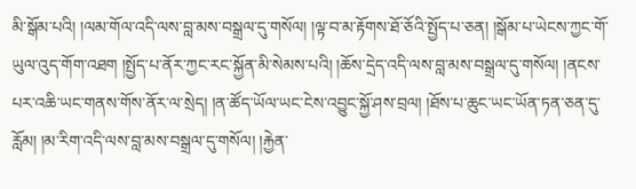མི་སྒོམ་པའི། །ལམ་གོལ་འདི་ལས་བླ་མས་བསྒྲལ་དུ་གསོལ། །ལྟ་བ་མ་རྟོགས་ཐོ་ཅོའི་སྤྱོད་པ་ཅན། །སྒོམ་པ་ཡེངས་ཀྱང་གོ་ཡུལ་འུད་གོག་འཐག །སྤྱོད་པ་ནོར་ཀྱང་རང་སྐྱོན་མི་སེམས་པའི། །ཆོས་དྲེད་འདི་ལས་བླ་མས་བསྒྲལ་དུ་གསོལ། །ནངས་པར་འཆི་ཡང་གནས་གོས་ནོར་ལ་སྲེད། །ན་ཚོད་ཡོལ་ཡང་ངེས་འབྱུང་སྐྱོ་ཤས་བྲལ། །ཐོས་པ་ཆུང་ཡང་ཡོན་ཏན་ཅན་དུ་རློམ། །མ་རིག་འདི་ལས་བླ་མས་བསྒྲལ་དུ་གསོལ། །རྐྱེན་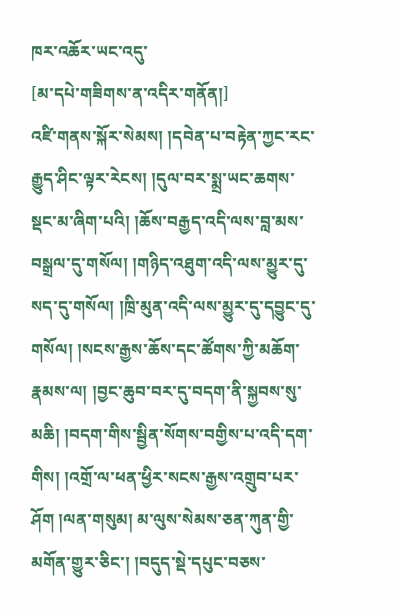ཁར་འཆོར་ཡང་འདུ་
[མ་དཔེ་གཟིགས་ན་འདིར་གནོན།]
འཛི་གནས་སྐོར་སེམས། །དབེན་པ་བརྟེན་ཀྱང་རང་རྒྱུད་ཤིང་ལྟར་རེངས། །དུལ་བར་སྨྲ་ཡང་ཆགས་སྡང་མ་ཞིག་པའི། །ཆོས་བརྒྱད་འདི་ལས་བླ་མས་བསྒྲལ་དུ་གསོལ། །གཉིད་འཐུག་འདི་ལས་མྱུར་དུ་སད་དུ་གསོལ། །ཁྲི་མུན་འདི་ལས་མྱུར་དུ་དབྱུང་དུ་གསོལ། །སངས་རྒྱས་ཆོས་དང་ཚོགས་ཀྱི་མཆོག་རྣམས་ལ། །བྱང་ཆུབ་བར་དུ་བདག་ནི་སྐྱབས་སུ་མཆི། །བདག་གིས་སྦྱིན་སོགས་བགྱིས་པ་འདི་དག་གིས། །འགྲོ་ལ་ཕན་ཕྱིར་སངས་རྒྱས་འགྲུབ་པར་ཤོག །ལན་གསུམ། མ་ལུས་སེམས་ཅན་ཀུན་གྱི་མགོན་གྱུར་ཅིང་། །བདུད་སྡེ་དཔུང་བཅས་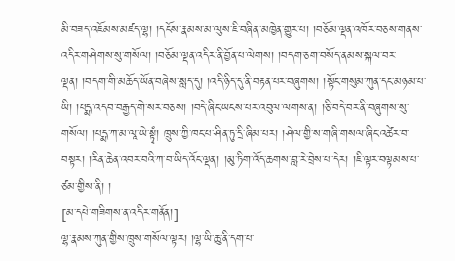མི་བཟད་འཇོམས་མཛད་ལྷ། །དངོས་རྣམས་མ་ལུས་ཇི་བཞིན་མཁྱེན་གྱུར་པ། །བཅོམ་ལྡན་འཁོར་བཅས་གནས་འདིར་གཤེགས་སུ་གསོལ། །བཅོམ་ལྡན་འདིར་ནི་བྱོན་པ་ལེགས། །བདག་ཅག་བསོད་ནམས་སྐལ་བར་ལྡན། །བདག་གི་མཆོད་ཡོན་བཞེས་སླད་དུ། །འདི་ཉིད་དུ་ནི་བརྟན་པར་བཞུགས། །སྟོང་གསུམ་ཀུན་དང་མཉམ་པ་ཡི། །པདྨ་འདབ་བརྒྱད་གེ་སར་བཅས། །བདེ་ཞིང་ཡངས་པར་འབུལ་ལགས་ན། །ཅི་བདེ་བར་ནི་བཞུགས་སུ་གསོལ། །པདྨ་ཀ་མ་ལཱ་ཡེ་སྟྭཾ། ཁྲུས་ཀྱི་ཁང་པ་ཤིན་ཏུ་དྲི་ཞིམ་པར། །ཤེལ་གྱི་ས་གཞི་གསལ་ཞིང་འཚེར་བ་བསྟར། །རིན་ཆེན་འབར་བའི་ཀ་བ་ཡིད་འོང་ལྡན། །མུ་ཏིག་འོད་ཆགས་བླ་རེ་བྲེས་པ་དེར། །ཇི་ལྟར་བལྟམས་པ་ཙམ་གྱིས་ནི། །
[མ་དཔེ་གཟིགས་ན་འདིར་གནོན།]
ལྷ་རྣམས་ཀུན་གྱིས་ཁྲུས་གསོལ་ལྟར། །ལྷ་ཡི་ཆུ་ནི་དག་པ་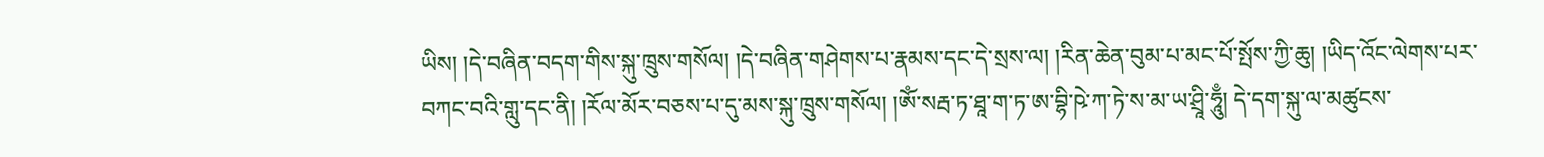ཡིས། །དེ་བཞིན་བདག་གིས་སྐུ་ཁྲུས་གསོལ། །དེ་བཞིན་གཤེགས་པ་རྣམས་དང་དེ་སྲས་ལ། །རིན་ཆེན་བུམ་པ་མང་པོ་སྤོས་ཀྱི་ཆུ། །ཡིད་འོང་ལེགས་པར་བཀང་བའི་གླུ་དང་ནི། །རོལ་མོར་བཅས་པ་དུ་མས་སྐུ་ཁྲུས་གསོལ། །ཨོཾ་སརྦ་ཏ་ཐཱ་ག་ཏ་ཨ་བྷི་ཥེ་ཀ་ཏེ་ས་མ་ཡ་ཤྲཱི་ཧཱུྃ། དེ་དག་སྐུ་ལ་མཚུངས་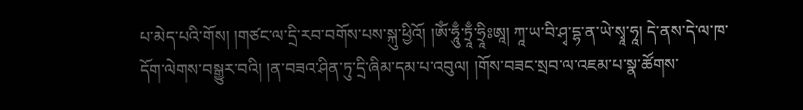པ་མེད་པའི་གོས། །གཙང་ལ་དྲི་རབ་བགོས་པས་སྐུ་ཕྱིའོ། །ཨོཾ་ཧཱུྃ་ཏྲཱྃ་ཧྲཱིཿཨཱ། ཀཱ་ཡ་བི་ཤྭ་དྷ་ན་ཡེ་སྭཱ་ཧཱ། དེ་ནས་དེ་ལ་ཁ་དོག་ལེགས་བསྒྱུར་བའི། །ན་བཟའ་ཤིན་ཏུ་དྲི་ཞིམ་དམ་པ་འབུལ། །གོས་བཟང་སྲབ་ལ་འཇམ་པ་སྣ་ཚོགས་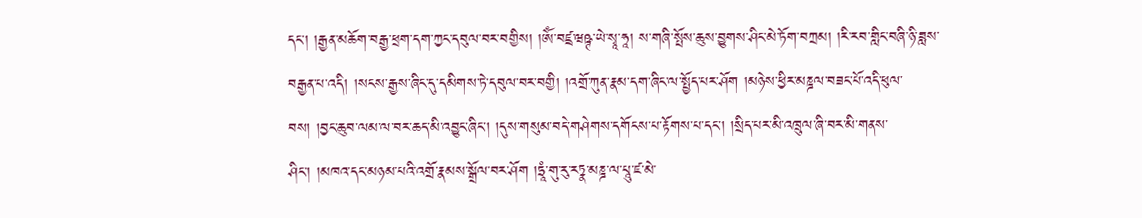དང་། །རྒྱན་མཆོག་བརྒྱ་ཕྲག་དག་ཀྱང་དབུལ་བར་བགྱིས། །ཨོཾ་བཛྲ་ཝཥྚ་ཡེ་སྭཱ་ཧཱ། ས་གཞི་སྤོས་ཆུས་བྱུགས་ཤིང་མེ་ཏོག་བཀྲམ། །རི་རབ་གླིང་བཞི་ཉི་ཟླས་བརྒྱན་པ་འདི། །སངས་རྒྱས་ཞིང་དུ་དམིགས་ཏེ་དབུལ་བར་བགྱི། །འགྲོ་ཀུན་རྣམ་དག་ཞིང་ལ་སྤྱོད་པར་ཤོག །མཉེས་ཕྱིར་མཎྜལ་བཟང་པོ་འདི་ཕུལ་བས། །བྱང་ཆུབ་ལམ་ལ་བར་ཆད་མི་འབྱུང་ཞིང་། །དུས་གསུམ་བདེ་གཤེགས་དགོངས་པ་རྟོགས་པ་དང་། །སྲིད་པར་མི་འཁྲུལ་ཞི་བར་མི་གནས་ཤིང་། །མཁའ་དང་མཉམ་པའི་འགྲོ་རྣམས་སྒྲོལ་བར་ཤོག །ཏྲཱཾ་གུ་རུ་རཏྣ་མཎྜ་ལ་པཱུ་ཛ་མེ་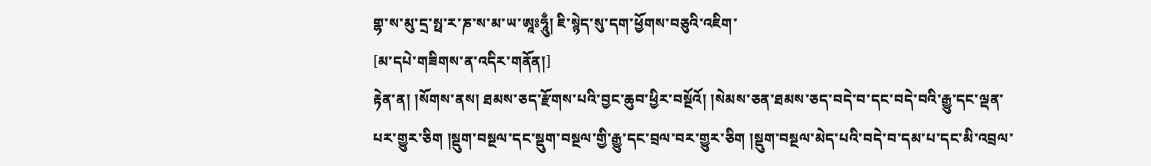གྷ་ས་མུ་དྲ་སྥ་ར་ཎ་ས་མ་ཡ་ཨཱཿཧཱུྃ། ཇི་སྙེད་སུ་དག་ཕྱོགས་བཅུའི་འཇིག་
[མ་དཔེ་གཟིགས་ན་འདིར་གནོན།]
རྟེན་ན། །སོགས་ནས། ཐམས་ཅད་རྫོགས་པའི་བྱང་ཆུབ་ཕྱིར་བསྔོའོ། །སེམས་ཅན་ཐམས་ཅད་བདེ་བ་དང་བདེ་བའི་རྒྱུ་དང་ལྡན་པར་གྱུར་ཅིག །སྡུག་བསྔལ་དང་སྡུག་བསྔལ་གྱི་རྒྱུ་དང་བྲལ་བར་གྱུར་ཅིག །སྡུག་བསྔལ་མེད་པའི་བདེ་བ་དམ་པ་དང་མི་འབྲལ་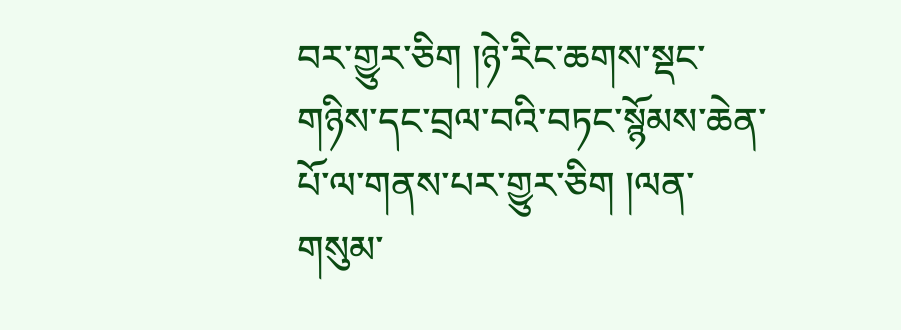བར་གྱུར་ཅིག །ཉེ་རིང་ཆགས་སྡང་གཉིས་དང་བྲལ་བའི་བཏང་སྙོམས་ཆེན་པོ་ལ་གནས་པར་གྱུར་ཅིག །ལན་གསུམ་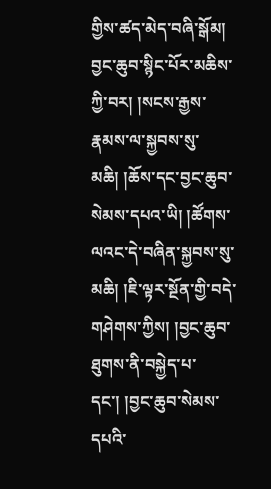གྱིས་ཚད་མེད་བཞི་སྒོམ། བྱང་ཆུབ་སྙིང་པོར་མཆིས་ཀྱི་བར། །སངས་རྒྱས་རྣམས་ལ་སྐྱབས་སུ་མཆི། །ཆོས་དང་བྱང་ཆུབ་སེམས་དཔའ་ཡི། །ཚོགས་ལའང་དེ་བཞིན་སྐྱབས་སུ་མཆི། །ཇི་ལྟར་སྔོན་གྱི་བདེ་གཤེགས་ཀྱིས། །བྱང་ཆུབ་ཐུགས་ནི་བསྐྱེད་པ་དང་། །བྱང་ཆུབ་སེམས་དཔའི་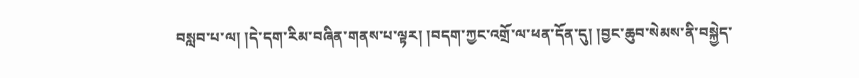བསླབ་པ་ལ། །དེ་དག་རིམ་བཞིན་གནས་པ་ལྟར། །བདག་ཀྱང་འགྲོ་ལ་ཕན་དོན་དུ། །བྱང་ཆུབ་སེམས་ནི་བསྐྱེད་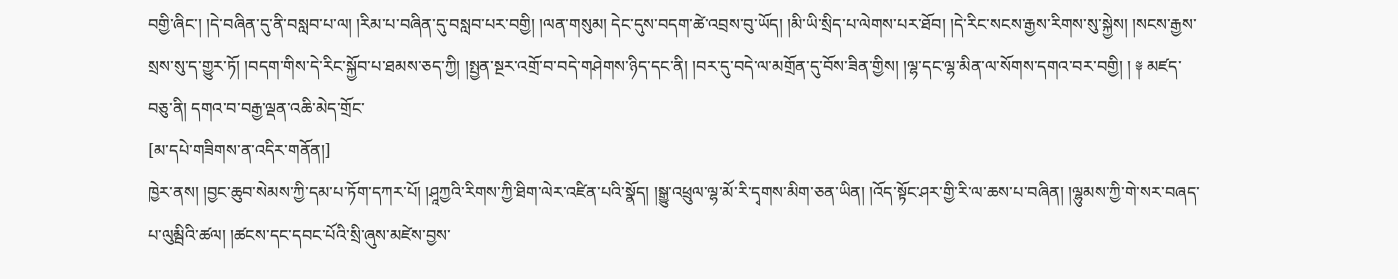བགྱི་ཞིང་། །དེ་བཞིན་དུ་ནི་བསླབ་པ་ལ། །རིམ་པ་བཞིན་དུ་བསླབ་པར་བགྱི། །ལན་གསུམ། དེང་དུས་བདག་ཚེ་འབྲས་བུ་ཡོད། །མི་ཡི་སྲིད་པ་ལེགས་པར་ཐོབ། །དེ་རིང་སངས་རྒྱས་རིགས་སུ་སྐྱེས། །སངས་རྒྱས་སྲས་སུ་ད་གྱུར་ཏོ། །བདག་གིས་དེ་རིང་སྐྱོབ་པ་ཐམས་ཅད་ཀྱི། །སྤྱན་སྔར་འགྲོ་བ་བདེ་གཤེགས་ཉིད་དང་ནི། །བར་དུ་བདེ་ལ་མགྲོན་དུ་བོས་ཟིན་གྱིས། །ལྷ་དང་ལྷ་མིན་ལ་སོགས་དགའ་བར་བགྱི། ། ༈ མཛད་བཅུ་ནི། དགའ་བ་བརྒྱ་ལྡན་འཆི་མེད་གྲོང་
[མ་དཔེ་གཟིགས་ན་འདིར་གནོན།]
ཁྱེར་ནས། །བྱང་ཆུབ་སེམས་ཀྱི་དམ་པ་ཏོག་དཀར་པོ། །ཤཱཀྱའི་རིགས་ཀྱི་ཐིག་ལེར་འཛིན་པའི་སྣོད། །སྒྱུ་འཕྲུལ་ལྷ་མོ་རི་དྭགས་མིག་ཅན་ཡིན། །འོད་སྟོང་ཤར་གྱི་རི་ལ་ཆས་པ་བཞིན། །ལྷུམས་ཀྱི་གེ་སར་བཞད་པ་ལུམྦིའི་ཚལ། །ཚངས་དང་དབང་པོའི་སྲི་ཞུས་མཛེས་བྱས་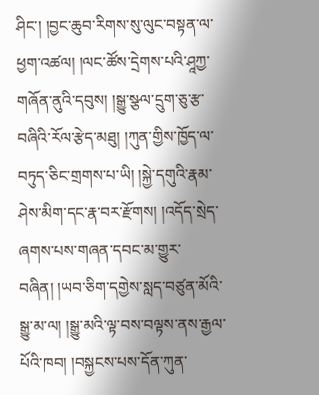ཤིང་། །བྱང་ཆུབ་རིགས་སུ་ལུང་བསྟན་ལ་ཕྱག་འཚལ། །ལང་ཚོས་དྲེགས་པའི་ཤཱཀྱ་གཞོན་ནུའི་དབུས། །སྒྱུ་སྩལ་དྲུག་ཅུ་རྩ་བཞིའི་རོལ་རྩེད་མཐུ། །ཀུན་གྱིས་ཁྱོད་ལ་བཏུད་ཅིང་གྲགས་པ་ཡི། །སྐྱེ་དགུའི་རྣམ་ཤེས་མིག་དང་རྣ་བར་རྫོགས། །འདོད་སྲེད་ཞགས་པས་གཞན་དབང་མ་གྱུར་བཞིན། །ཡབ་ཅིག་དགྱེས་སླད་བཙུན་མོའི་སྒྱུ་མ་ལ། །སྒྱུ་མའི་ལྟ་བས་བལྟས་ནས་རྒྱལ་པོའི་ཁབ། །བསྐྱངས་པས་དོན་ཀུན་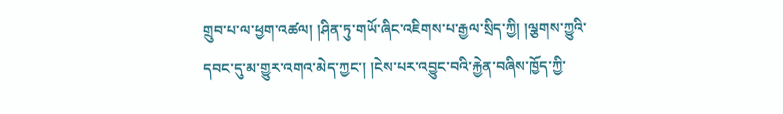གྲུབ་པ་ལ་ཕྱག་འཚལ། །ཤིན་ཏུ་གཡོ་ཞིང་འཇིགས་པ་རྒྱལ་སྲིད་ཀྱི། །ལྕགས་ཀྱུའི་དབང་དུ་མ་གྱུར་འགའ་མེད་ཀྱང་། །ངེས་པར་འབྱུང་བའི་རྐྱེན་བཞིས་ཁྱོད་ཀྱི་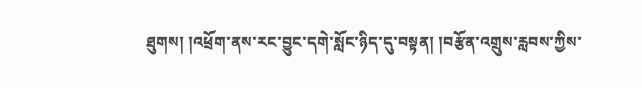ཐུགས། །འཕྲོག་ནས་རང་བྱུང་དགེ་སློང་ཉིད་དུ་བསྟན། །བརྩོན་འགྲུས་རླབས་ཀྱིས་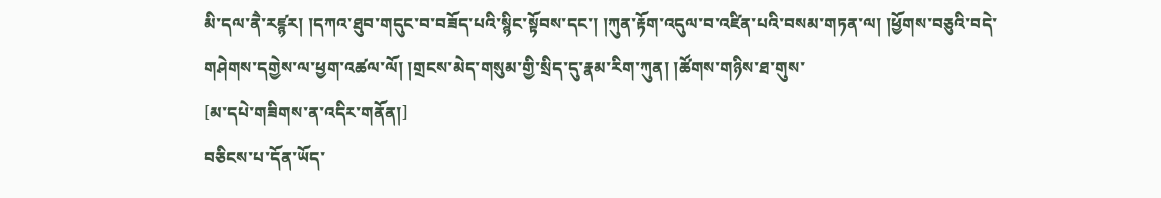མི་དལ་ནཻ་རཛྙར། །དཀའ་ཐུབ་གདུང་བ་བཟོད་པའི་སྙིང་སྟོབས་དང་། །ཀུན་རྟོག་འདུལ་བ་འཛིན་པའི་བསམ་གཏན་ལ། །ཕྱོགས་བཅུའི་བདེ་གཤེགས་དགྱེས་ལ་ཕྱག་འཚལ་ལོ། །གྲངས་མེད་གསུམ་གྱི་སྲིད་དུ་རྣམ་རིག་ཀུན། །ཚོགས་གཉིས་ཐ་གུས་
[མ་དཔེ་གཟིགས་ན་འདིར་གནོན།]
བཅིངས་པ་དོན་ཡོད་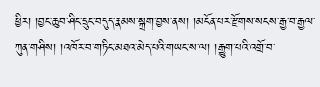ཕྱིར། །བྱང་ཆུབ་ཤིང་དྲུང་བདུད་རྣམས་སྐྲག་བྱས་ནས། །མངོན་པར་རྫོགས་སངས་རྒྱ་བ་རྒྱལ་ཀུན་གཤིས། །འཁོར་བ་གཏིང་མཐའ་མེད་པའི་གཡང་ས་ལ། །རྒྱུག་པའི་འགྲོ་བ་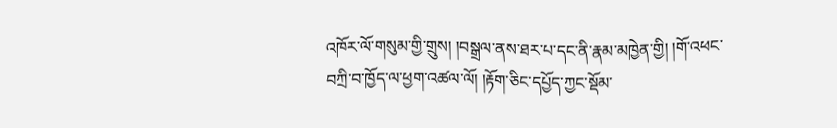འཁོར་ལོ་གསུམ་གྱི་གྲུས། །བསྒྲལ་ནས་ཐར་པ་དང་ནི་རྣམ་མཁྱེན་གྱི། །གོ་འཕང་བཀྲི་བ་ཁྱོད་ལ་ཕྱག་འཚལ་ལོ། །རྟོག་ཅིང་དཔྱོད་ཀྱང་སྡོམ་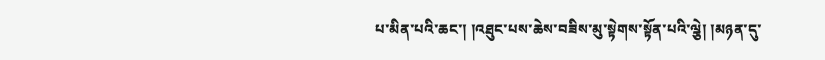པ་མིན་པའི་ཆང་། །འཐུང་པས་ཆེས་བཟིས་མུ་སྟེགས་སྟོན་པའི་ལྕེ། །མཉན་དུ་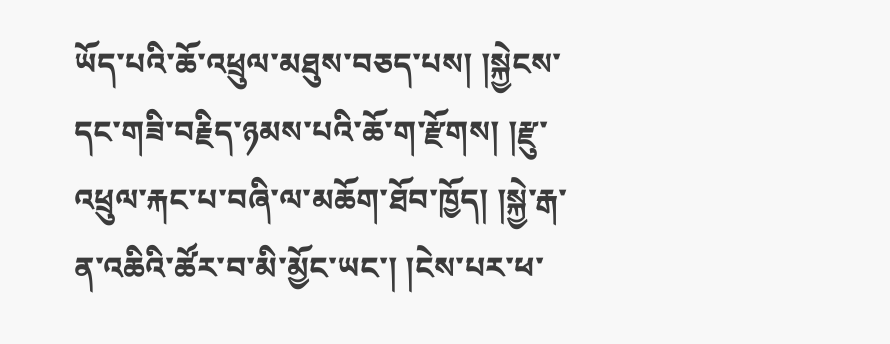ཡོད་པའི་ཆོ་འཕྲུལ་མཐུས་བཅད་པས། །སྐྱེངས་དང་གཟི་བརྗིད་ཉམས་པའི་ཆོ་ག་རྫོགས། །རྫུ་འཕྲུལ་རྐང་པ་བཞི་ལ་མཆོག་ཐོབ་ཁྱོད། །སྐྱེ་རྒ་ན་འཆིའི་ཚོར་བ་མི་མྱོང་ཡང་། །ངེས་པར་ཕ་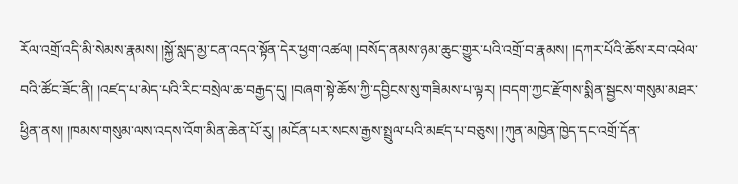རོལ་འགྲོ་འདི་མི་སེམས་རྣམས། །སྐྱོ་སླད་མྱ་ངན་འདའ་སྟོན་དེར་ཕྱག་འཚལ། །བསོད་ནམས་ཉམ་ཆུང་གྱུར་པའི་འགྲོ་བ་རྣམས། །དཀར་པོའི་ཆོས་རབ་འཕེལ་བའི་ཚོང་ཟོང་ནི། །འཛད་པ་མེད་པའི་རིང་བསྲེལ་ཆ་བརྒྱད་དུ། །བཞག་སྟེ་ཆོས་ཀྱི་དབྱིངས་སུ་གཟིམས་པ་ལྟར། །བདག་ཀྱང་རྫོགས་སྨིན་སྦྱངས་གསུམ་མཐར་ཕྱིན་ནས། །ཁམས་གསུམ་ལས་འདས་འོག་མིན་ཆེན་པོ་རུ། །མངོན་པར་སངས་རྒྱས་སྤྲུལ་པའི་མཛད་པ་བཅུས། །ཀུན་མཁྱེན་ཁྱེད་དང་འགྲོ་དོན་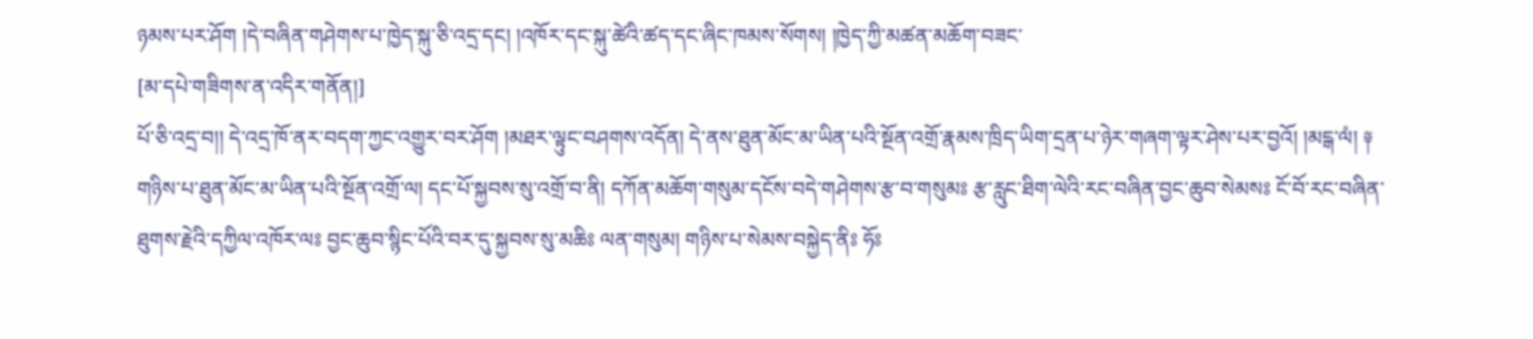ཉམས་པར་ཤོག །དེ་བཞིན་གཤེགས་པ་ཁྱེད་སྐུ་ཅི་འདྲ་དང། །འཁོར་དང་སྐུ་ཚེའི་ཚད་དང་ཞིང་ཁམས་སོགས། །ཁྱེད་ཀྱི་མཚན་མཆོག་བཟང་
[མ་དཔེ་གཟིགས་ན་འདིར་གནོན།]
པོ་ཅི་འདྲ་བ།། དེ་འདྲ་ཁོ་ནར་བདག་ཀྱང་འགྱུར་བར་ཤོག །མཐར་ལྟུང་བཤགས་འདོན། དེ་ནས་ཐུན་མོང་མ་ཡིན་པའི་སྔོན་འགྲོ་རྣམས་ཁྲིད་ཡིག་དྲན་པ་ཉེར་གཞག་ལྟར་ཤེས་པར་བྱའོ། །མངྒ་ལཾ། ༈ གཉིས་པ་ཐུན་མོང་མ་ཡིན་པའི་སྔོན་འགྲོ་ལ། དང་པོ་སྐྱབས་སུ་འགྲོ་བ་ནི། དཀོན་མཆོག་གསུམ་དངོས་བདེ་གཤེགས་རྩ་བ་གསུམཿ རྩ་རླུང་ཐིག་ལེའི་རང་བཞིན་བྱང་ཆུབ་སེམསཿ ངོ་བོ་རང་བཞིན་ཐུགས་རྗེའི་དཀྱིལ་འཁོར་ལཿ བྱང་ཆུབ་སྙིང་པོའི་བར་དུ་སྐྱབས་སུ་མཆིཿ ལན་གསུམ། གཉིས་པ་སེམས་བསྐྱེད་ནིཿ ཧོཿ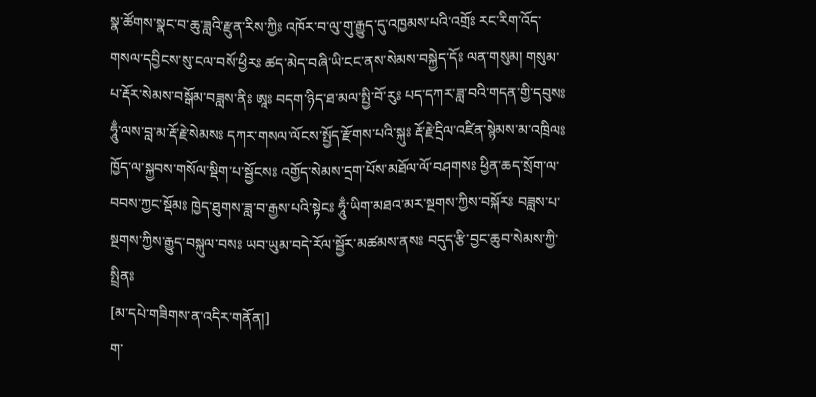སྣ་ཚོགས་སྣང་བ་ཆུ་ཟླའི་རྫུན་རིས་ཀྱིཿ འཁོར་བ་ལུ་གུ་རྒྱུད་དུ་འཁྱམས་པའི་འགྲོཿ རང་རིག་འོད་གསལ་དབྱིངས་སུ་ངལ་བསོ་ཕྱིརཿ ཚད་མེད་བཞི་ཡི་ངང་ནས་སེམས་བསྐྱེད་དོཿ ལན་གསུམ། གསུམ་པ་རྡོར་སེམས་བསྒོམ་བཟླས་ནིཿ ཨཱཿ བདག་ཉིད་ཐ་མལ་སྤྱི་བོ་རུཿ པད་དཀར་ཟླ་བའི་གདན་གྱི་དབུསཿ ཧཱུྃ་ལས་བླ་མ་རྡོ་རྗེ་སེམསཿ དཀར་གསལ་ལོངས་སྤྱོད་རྫོགས་པའི་སྐུཿ རྡོ་རྗེ་དྲིལ་འཛིན་སྙེམས་མ་འཁྲིལཿ ཁྱོད་ལ་སྐྱབས་གསོལ་སྡིག་པ་སྦྱོངསཿ འགྱོད་སེམས་དྲག་པོས་མཐོལ་ལོ་བཤགསཿ ཕྱིན་ཆད་སྲོག་ལ་བབས་ཀྱང་སྡོམཿ ཁྱེད་ཐུགས་ཟླ་བ་རྒྱས་པའི་སྟེངཿ ཧཱུྃ་ཡིག་མཐའ་མར་སྔགས་ཀྱིས་བསྐོརཿ བཟླས་པ་སྔགས་ཀྱིས་རྒྱུད་བསྐུལ་བསཿ ཡབ་ཡུམ་བདེ་རོལ་སྦྱོར་མཚམས་ནསཿ བདུད་རྩི་བྱང་ཆུབ་སེམས་ཀྱི་སྤྲིནཿ
[མ་དཔེ་གཟིགས་ན་འདིར་གནོན།]
ག་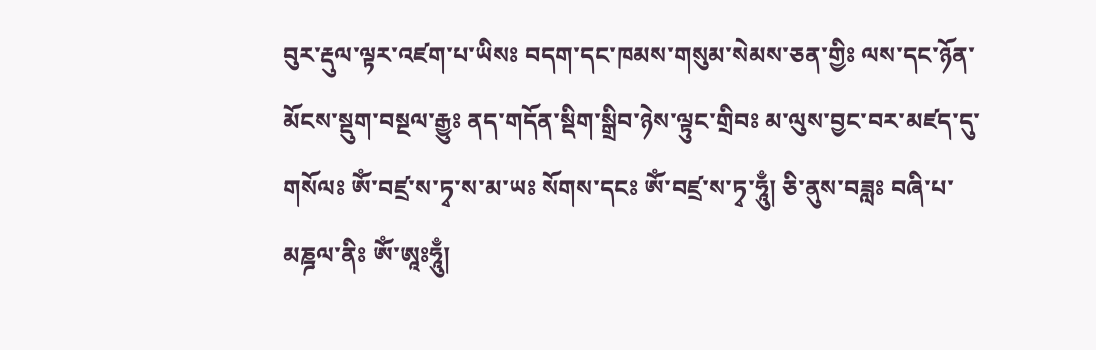བུར་རྡུལ་ལྟར་འཛག་པ་ཡིསཿ བདག་དང་ཁམས་གསུམ་སེམས་ཅན་གྱིཿ ལས་དང་ཉོན་མོངས་སྡུག་བསྔལ་རྒྱུཿ ནད་གདོན་སྡིག་སྒྲིབ་ཉེས་ལྟུང་གྲིབཿ མ་ལུས་བྱང་བར་མཛད་དུ་གསོལཿ ཨོཾ་བཛྲ་ས་ཏྭ་ས་མ་ཡཿ སོགས་དངཿ ཨོཾ་བཛྲ་ས་ཏྭ་ཧཱུྃ། ཅི་ནུས་བཟླཿ བཞི་པ་མཎྜལ་ནིཿ ཨོཾ་ཨཱཿཧཱུྃ།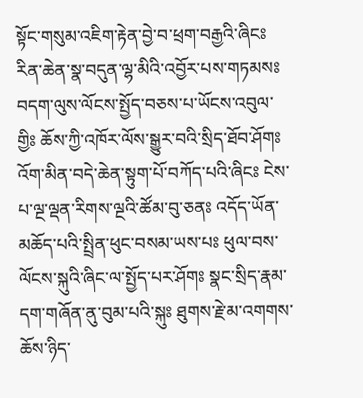སྟོང་གསུམ་འཇིག་རྟེན་བྱེ་བ་ཕྲག་བརྒྱའི་ཞིངཿ རིན་ཆེན་སྣ་བདུན་ལྷ་མིའི་འབྱོར་པས་གཏམསཿ བདག་ལུས་ལོངས་སྤྱོད་བཅས་པ་ཡོངས་འབུལ་གྱིཿ ཆོས་ཀྱི་འཁོར་ལོས་སྒྱུར་བའི་སྲིད་ཐོབ་ཤོགཿ འོག་མིན་བདེ་ཆེན་སྟུག་པོ་བཀོད་པའི་ཞིངཿ ངེས་པ་ལྔ་ལྡན་རིགས་ལྔའི་ཚོམ་བུ་ཅནཿ འདོད་ཡོན་མཆོད་པའི་སྤྲིན་ཕུང་བསམ་ཡས་པཿ ཕུལ་བས་ལོངས་སྐུའི་ཞིང་ལ་སྤྱོད་པར་ཤོགཿ སྣང་སྲིད་རྣམ་དག་གཞོན་ནུ་བུམ་པའི་སྐུཿ ཐུགས་རྗེ་མ་འགགས་ཆོས་ཉིད་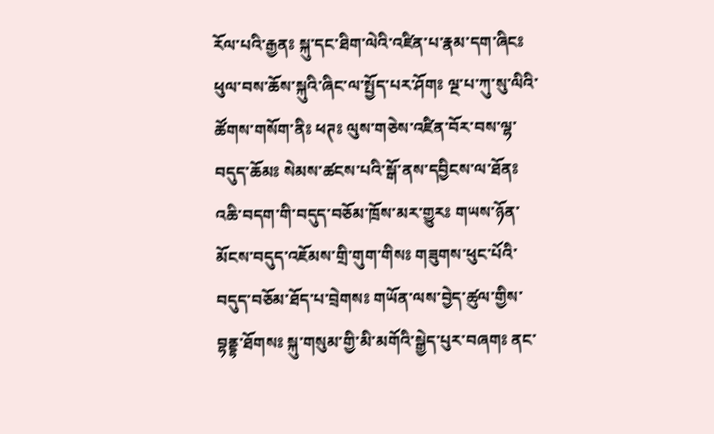རོལ་པའི་རྒྱནཿ སྐུ་དང་ཐིག་ལེའི་འཛིན་པ་རྣམ་དག་ཞིངཿ ཕུལ་བས་ཆོས་སྐུའི་ཞིང་ལ་སྤྱོད་པར་ཤོགཿ ལྔ་པ་ཀུ་སུ་ལིའི་ཚོགས་གསོག་ནིཿ ཕཊཿ ལུས་གཅེས་འཛིན་བོར་བས་ལྷ་བདུད་ཆོམཿ སེམས་ཚངས་པའི་སྒོ་ནས་དབྱིངས་ལ་ཐོནཿ འཆི་བདག་གི་བདུད་བཅོམ་ཁྲོས་མར་གྱུརཿ གཡས་ཉོན་མོངས་བདུད་འཇོམས་གྲི་གུག་གིསཿ གཟུགས་ཕུང་པོའི་བདུད་བཅོམ་ཐོད་པ་བྲེགསཿ གཡོན་ལས་བྱེད་ཚུལ་གྱིས་བྷནྡྷ་ཐོགསཿ སྐུ་གསུམ་གྱི་མི་མགོའི་སྒྱེད་པུར་བཞགཿ ནང་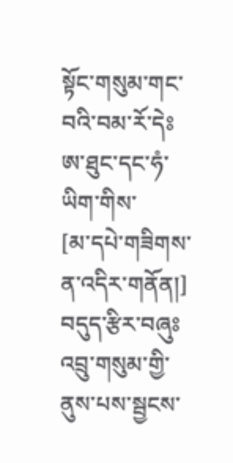སྟོང་གསུམ་གང་བའི་བམ་རོ་དེཿ ཨ་ཐུང་དང་ཧཾ་ཡིག་གིས་
[མ་དཔེ་གཟིགས་ན་འདིར་གནོན།]
བདུད་རྩིར་བཞུཿ འབྲུ་གསུམ་གྱི་ནུས་པས་སྦྱངས་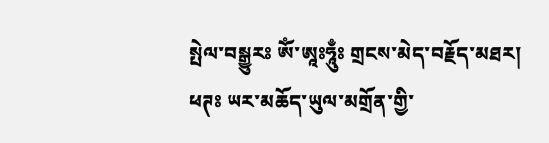སྤེལ་བསྒྱུརཿ ཨོཾ་ཨཱཿཧཱུྃཿ གྲངས་མེད་བརྗོད་མཐར། ཕཊཿ ཡར་མཆོད་ཡུལ་མགྲོན་གྱི་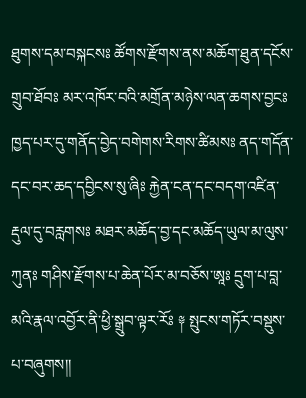ཐུགས་དམ་བསྐངསཿ ཚོགས་རྫོགས་ནས་མཆོག་ཐུན་དངོས་གྲུབ་ཐོབཿ མར་འཁོར་བའི་མགྲོན་མཉེས་ལན་ཆགས་བྱངཿ ཁྱད་པར་དུ་གནོད་བྱེད་བགེགས་རིགས་ཚིམསཿ ནད་གདོན་དང་བར་ཆད་དབྱིངས་སུ་ཞིཿ རྐྱེན་ངན་དང་བདག་འཛིན་རྡུལ་དུ་བརླགསཿ མཐར་མཆོད་བྱ་དང་མཆོད་ཡུལ་མ་ལུས་ཀུནཿ གཤིས་རྫོགས་པ་ཆེན་པོར་མ་བཅོས་ཨཱཿ དྲུག་པ་བླ་མའི་རྣལ་འབྱོར་ནི་ཕྱི་སྒྲུབ་ལྟར་རོཿ ༈ སྤུངས་གཏོར་བསྡུས་པ་བཞུགས།།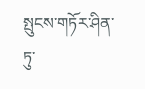སྤུངས་གཏོར་ཤིན་ཏུ་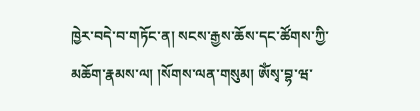ཁྱེར་བདེ་བ་གཏོང་ན། སངས་རྒྱས་ཆོས་དང་ཚོགས་ཀྱི་མཆོག་རྣམས་ལ། །སོགས་ལན་གསུམ། ཨོཾསྭ་བྷ་ཝ་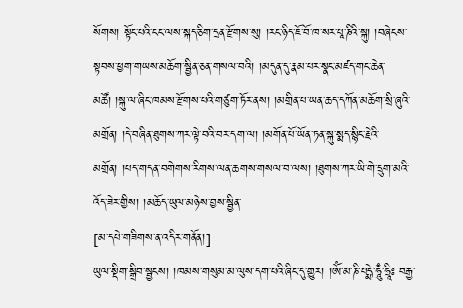སོགས། སྟོང་པའི་ངང་ལས་སྐད་ཅིག་དྲན་རྫོགས་སུ། །རང་ཉིད་ཇོ་བོ་ཁ་སར་པཱ་ཎིའི་སྐུ། །བཞེངས་སྟབས་ཕྱག་གཡས་མཆོག་སྦྱིན་ཅན་གསལ་བའི། །མདུན་དུ་རྣམ་པར་སྣང་མཛད་གང་ཆེན་མཚོ། །སྐུ་ལ་ཞིང་ཁམས་རྫོགས་པའི་གཙུག་ཏོར་ནས། །མགྲིན་པ་ཡན་ཆད་དཀོན་མཆོག་སྲི་ཞུའི་མགྲོན། །དེ་བཞིན་ཐུགས་ཀར་ལྟེ་བའི་བར་དག་ལ། །མགོན་པོ་ཡོན་ཏན་སྐུ་སྨད་སྙིང་རྗེའི་མགྲོན། །པད་གདན་བགེགས་རིགས་ལན་ཆགས་གསལ་བ་ལས། །ཐུགས་ཀར་ཡི་གེ་དྲུག་མའི་འོད་ཟེར་གྱིས། །མཆོད་ཡུལ་མཉེས་བྱས་སྦྱིན་
[མ་དཔེ་གཟིགས་ན་འདིར་གནོན།]
ཡུལ་སྡིག་སྒྲིབ་སྦྱངས། །ཁམས་གསུམ་མ་ལུས་དག་པའི་ཞིང་དུ་གྱུར། །ཨོཾ་མ་ཎི་པདྨེ་ཧཱུྃ་ཧྲཱིཿ བརྒྱ་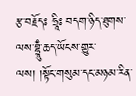རྩ་བརྗོདཿ ཧྲཱིཿ བདག་ཉིད་ཐུགས་ལས་བྷྲཱུྃ་ཆད་ཡོངས་གྱུར་ལས། །སྟོང་གསུམ་དང་མཉམ་རིན་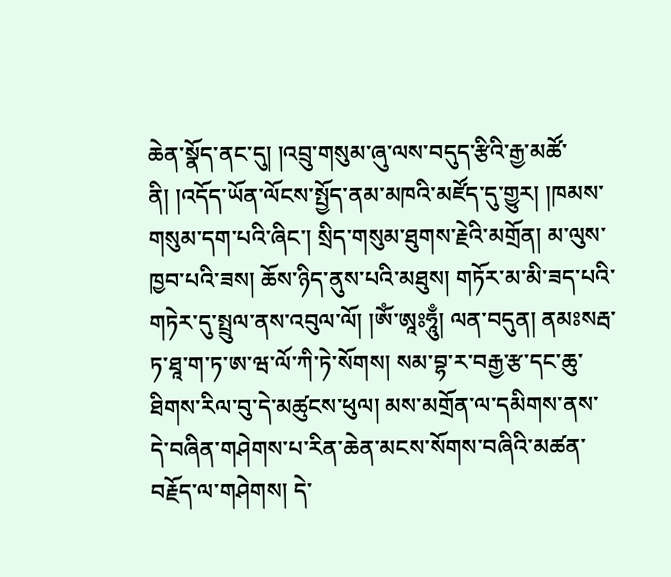ཆེན་སྣོད་ནང་དུ། །འབྲུ་གསུམ་ཞུ་ལས་བདུད་རྩིའི་རྒྱ་མཚོ་ནི། །འདོད་ཡོན་ལོངས་སྤྱོད་ནམ་མཁའི་མཛོད་དུ་གྱུར། །ཁམས་གསུམ་དག་པའི་ཞིང་། སྲིད་གསུམ་ཐུགས་རྗེའི་མགྲོན། མ་ལུས་ཁྱབ་པའི་ཟས། ཆོས་ཉིད་ནུས་པའི་མཐུས། གཏོར་མ་མི་ཟད་པའི་གཏེར་དུ་སྤྲུལ་ནས་འབུལ་ལོ། །ཨོཾ་ཨཱཿཧཱུྃ། ལན་བདུན། ནམཿསརྦ་ཏ་ཐཱ་ག་ཏ་ཨ་ཝ་ལོ་ཀི་ཏེ་སོགས། སམ་བྷ་ར་བརྒྱ་རྩ་དང་ཆུ་ཐིགས་རིལ་བུ་དེ་མཚུངས་ཕུལ། མས་མགྲོན་ལ་དམིགས་ནས་དེ་བཞིན་གཤེགས་པ་རིན་ཆེན་མངས་སོགས་བཞིའི་མཚན་བརྗོད་ལ་གཤེགས། དེ་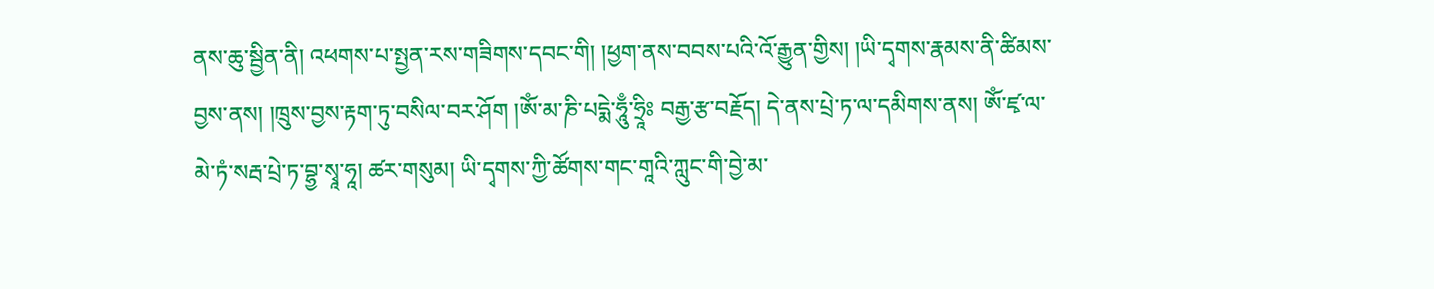ནས་ཆུ་སྦྱིན་ནི། འཕགས་པ་སྤྱན་རས་གཟིགས་དབང་གི། །ཕྱག་ནས་བབས་པའི་འོ་རྒྱུན་གྱིས། །ཡི་དྭགས་རྣམས་ནི་ཚིམས་བྱས་ནས། །ཁྲུས་བྱས་རྟག་ཏུ་བསིལ་བར་ཤོག །ཨོཾ་མ་ཎི་པདྨེ་ཧཱུྃ་ཧྲཱིཿ བརྒྱ་རྩ་བརྗོད། དེ་ནས་པྲེ་ཏ་ལ་དམིགས་ནས། ཨོཾ་ཛྭ་ལ་མེ་ཏཾ་སརྦ་པྲེ་ཏ་བྷྱ་སྭཱ་ཧཱ། ཚར་གསུམ། ཡི་དྭགས་ཀྱི་ཚོགས་གང་གཱའི་ཀླུང་གི་བྱེ་མ་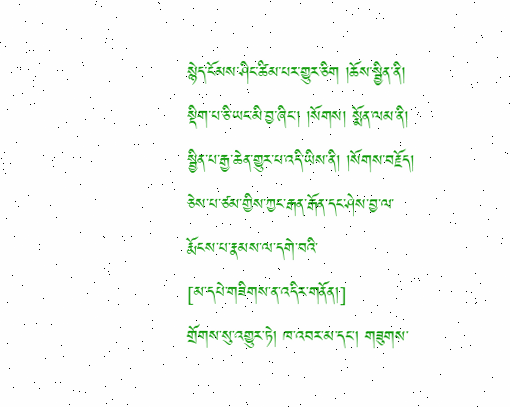སྙེད་ངོམས་ཤིང་ཚིམ་པར་གྱུར་ཅིག །ཆོས་སྦྱིན་ནི། སྡིག་པ་ཅི་ཡང་མི་བྱ་ཞིང་། །སོགས། སྨོན་ལམ་ནི། སྦྱིན་པ་རྒྱ་ཆེན་གྱུར་པ་འདི་ཡིས་ནི། །སོགས་བརྗོད། ཅེས་པ་ཙམ་གྱིས་ཀྱང་རྒན་རྒོན་དང་ཤེས་བྱ་ལ་རྨོངས་པ་རྣམས་ལ་དགེ་བའི་
[མ་དཔེ་གཟིགས་ན་འདིར་གནོན།]
གྲོགས་སུ་འགྱུར་ཏེ། ཁ་འབར་མ་དང་། གཟུགས་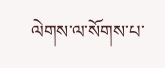ལེགས་ལ་སོགས་པ་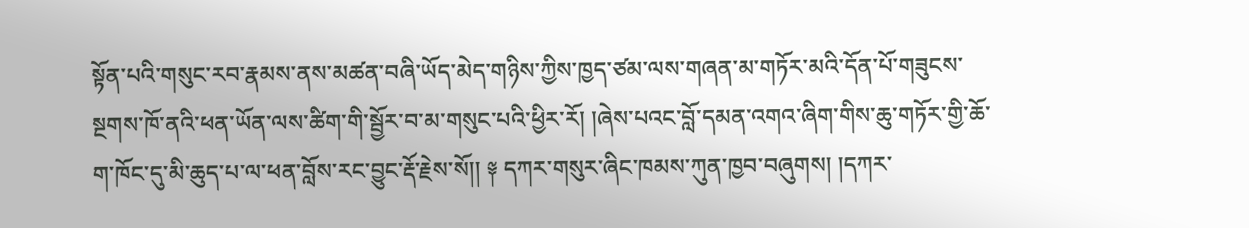སྟོན་པའི་གསུང་རབ་རྣམས་ནས་མཚན་བཞི་ཡོད་མེད་གཉིས་ཀྱིས་ཁྱད་ཙམ་ལས་གཞན་མ་གཏོར་མའི་དོན་པོ་གཟུངས་སྔགས་ཁོ་ནའི་ཕན་ཡོན་ལས་ཚིག་གི་སྦྱོར་བ་མ་གསུང་པའི་ཕྱིར་རོ། །ཞེས་པའང་བློ་དམན་འགའ་ཞིག་གིས་ཆུ་གཏོར་གྱི་ཆོ་ག་ཁོང་དུ་མི་ཆུད་པ་ལ་ཕན་བློས་རང་བྱུང་རྡོ་རྗེས་སོ།། ༈ དཀར་གསུར་ཞིང་ཁམས་ཀུན་ཁྱབ་བཞུགས། །དཀར་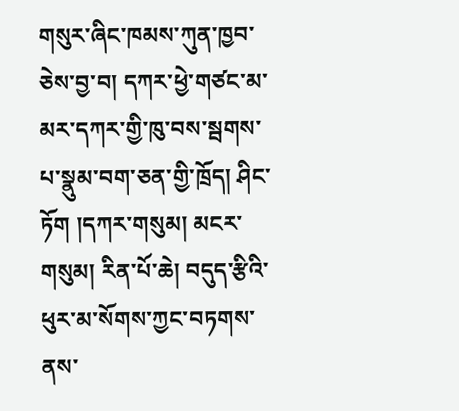གསུར་ཞིང་ཁམས་ཀུན་ཁྱབ་ཅེས་བྱ་བ། དཀར་ཕྱེ་གཙང་མ་མར་དཀར་གྱི་ཁུ་བས་སྦགས་པ་སྣུམ་བག་ཅན་གྱི་ཁྲོད། ཤིང་ཏོག །དཀར་གསུམ། མངར་གསུམ། རིན་པོ་ཆེ། བདུད་རྩིའི་ཕུར་མ་སོགས་ཀྱང་བཏགས་ནས་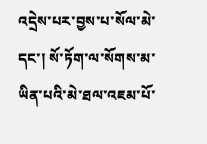འདྲེས་པར་བྱས་པ་སོལ་མེ་དང་། སོ་ཏོག་ལ་སོགས་མ་ཡིན་པའི་མེ་ཐལ་འཇམ་པོ་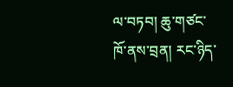ལ་བཏབ། ཆུ་གཙང་ཁོ་ནས་བྲན། རང་ཉིད་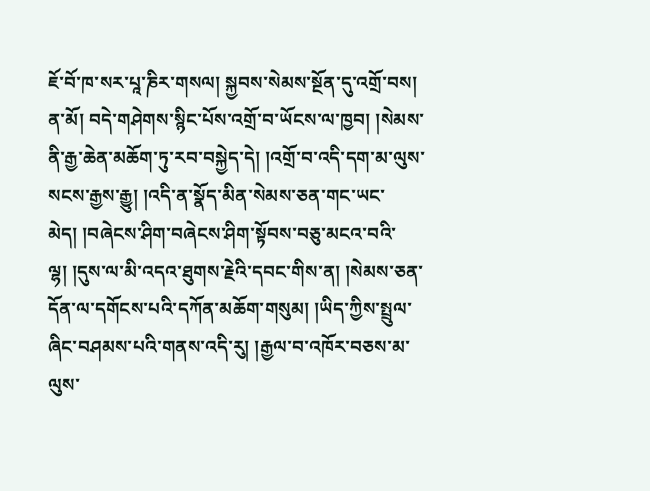ཇོ་བོ་ཁ་སར་པཱ་ཎིར་གསལ། སྐྱབས་སེམས་སྔོན་དུ་འགྲོ་བས། ན་མོ། བདེ་གཤེགས་སྙིང་པོས་འགྲོ་བ་ཡོངས་ལ་ཁྱབ། །སེམས་ནི་རྒྱ་ཆེན་མཆོག་ཏུ་རབ་བསྐྱེད་དེ། །འགྲོ་བ་འདི་དག་མ་ལུས་སངས་རྒྱས་རྒྱུ། །འདི་ན་སྣོད་མིན་སེམས་ཅན་གང་ཡང་མེད། །བཞེངས་ཤིག་བཞེངས་ཤིག་སྟོབས་བཅུ་མངའ་བའི་ལྷ། །དུས་ལ་མི་འདའ་ཐུགས་རྗེའི་དབང་གིས་ན། །སེམས་ཅན་དོན་ལ་དགོངས་པའི་དཀོན་མཆོག་གསུམ། །ཡིད་ཀྱིས་སྤྲུལ་ཞིང་བཤམས་པའི་གནས་འདི་རུ། །རྒྱལ་བ་འཁོར་བཅས་མ་ལུས་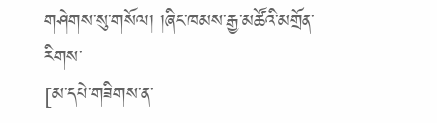གཤེགས་སུ་གསོལ། །ཞིང་ཁམས་རྒྱ་མཚོའི་མགྲོན་རིགས་
[མ་དཔེ་གཟིགས་ན་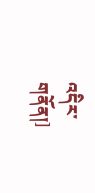འདིར་གནོན།]